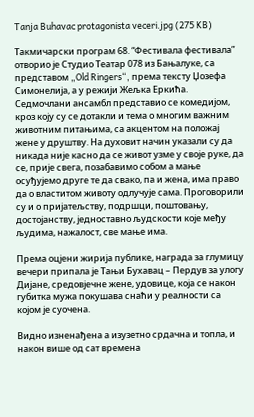Tanja Buhavac protagonista veceri.jpg (275 KB)

Такмичарски програм 68. “Фестивала фестивала” отворио је Студио Театар 078 из Бањалуке, са представом „Old Ringers“, према тексту Џозефа Симонелија, а у режији Жељка Еркића. Седмочлани ансамбл представио се комедијом, кроз коју су се дотакли и тема о многим важним животним питањима, са акцентом на положај жене у друштву. На духовит начин указали су да никада није касно да се живот узме у своје руке, да се, прије свега, позабавимо собом а мање осуђујемо друге те да свако, па и жена, има право да о властитом животу одлучује сама. Проговорили су и о пријатељству, подршци, поштовању, достојанству, једноставно људскости које међу људима, нажалост, све мање има.

Према оцјени жирија публике, награда за глумицу вечери припала је Тањи Бухавац – Пердув за улогу Дијане, средовјечне жене, удовице, која се након губитка мужа покушава снаћи у реалности са којом је суочена.

Видно изненађена а изузетно срдачна и топла, и након више од сат времена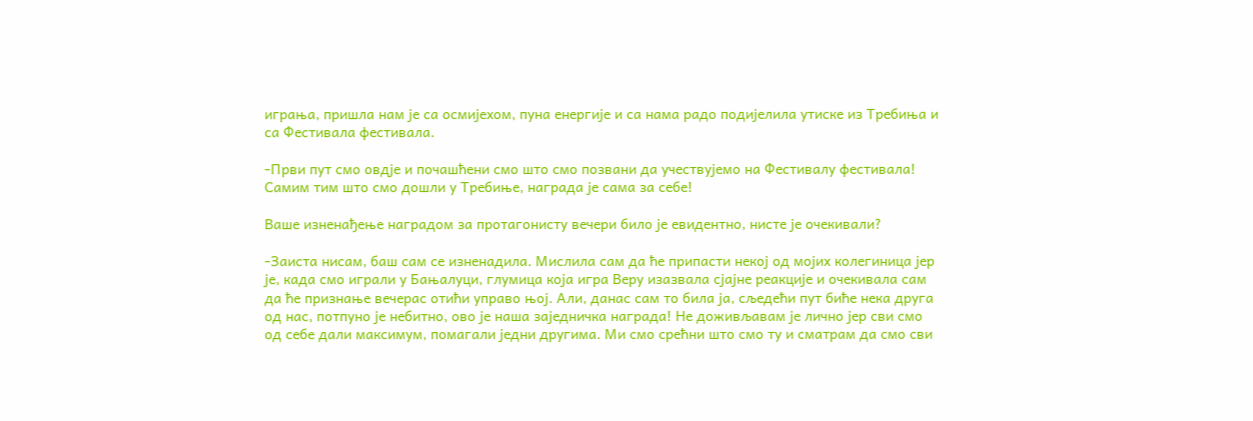играња, пришла нам је са осмијехом, пуна енергије и са нама радо подијелила утиске из Требиња и са Фестивала фестивала.

-Први пут смо овдје и почашћени смо што смо позвани да учествујемо на Фестивалу фестивала! Самим тим што смо дошли у Требиње, награда је сама за себе!

Ваше изненађење наградом за протагонисту вечери било је евидентно, нисте је очекивали?

-Заиста нисам, баш сам се изненадила. Мислила сам да ће припасти некој од мојих колегиница јер је, када смо играли у Бањалуци, глумица која игра Веру изазвала сјајне реакције и очекивала сам да ће признање вечерас отићи управо њој. Али, данас сам то била ја, сљедећи пут биће нека друга од нас, потпуно је небитно, ово је наша заједничка награда! Не доживљавам је лично јер сви смо од себе дали максимум, помагали једни другима. Ми смо срећни што смо ту и сматрам да смо сви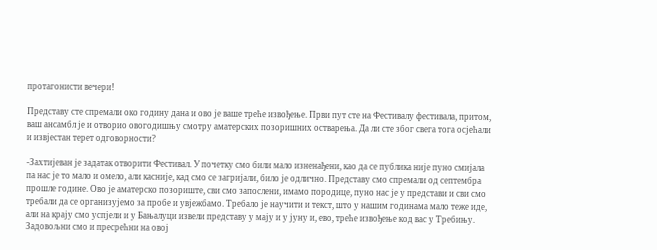протагонисти вечери!

Представу сте спремали око годину дана и ово је ваше треће извођење. Први пут сте на Фестивалу фестивала, притом, ваш ансамбл је и отворио овогодишњу смотру аматерских позоришних остварења. Да ли сте због свега тога осјећали и извјестан терет одговорности?

-Захтијеван је задатак отворити Фестивал. У почетку смо били мало изненађени, као да се публика није пуно смијала па нас је то мало и омело, али касније, кад смо се загријали, било је одлично. Представу смо спремали од септембра прошле године. Ово је аматерско позориште, сви смо запослени, имамо породице, пуно нас је у представи и сви смо требали да се организујемо за пробе и увјежбамо. Требало је научити и текст, што у нашим годинама мало теже иде, али на крају смо успјели и у Бањалуци извели представу у мају и у јуну и, ево, треће извођење код вас у Требињу. Задовољни смо и пресрећни на овој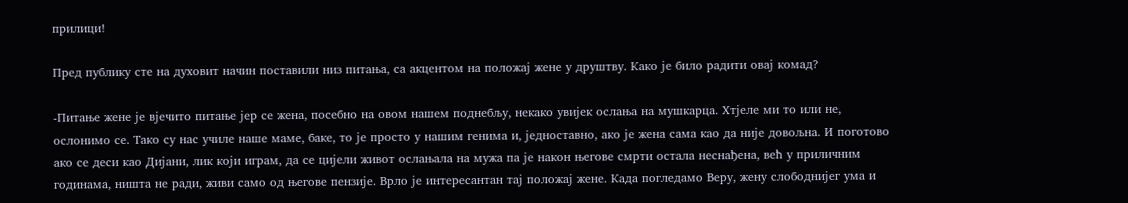прилици!

Пред публику сте на духовит начин поставили низ питања, са акцентом на положај жене у друштву. Како је било радити овај комад?

-Питање жене је вјечито питање јер се жена, посебно на овом нашем поднебљу, некако увијек ослања на мушкарца. Хтјеле ми то или не, ослонимо се. Тако су нас училе наше маме, баке, то је просто у нашим генима и, једноставно, ако је жена сама као да није довољна. И поготово ако се деси као Дијани, лик који играм, да се цијели живот ослањала на мужа па је након његове смрти остала неснађена, већ у приличним годинама, ништа не ради, живи само од његове пензије. Врло је интересaнтан тај положај жене. Када погледамо Веру, жену слободнијег ума и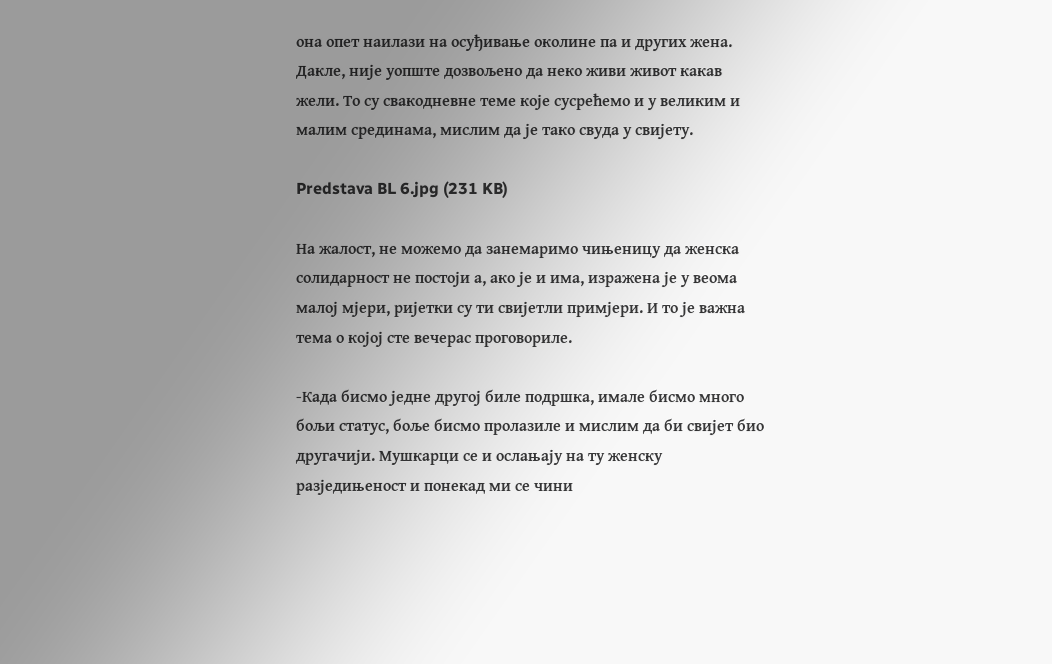она опет наилази на осуђивање околине па и других жена. Дакле, није уопште дозвољено да неко живи живот какав жели. То су свакодневне теме које сусрећемо и у великим и малим срединама, мислим да је тако свуда у свијету.

Predstava BL 6.jpg (231 KB)

На жалост, не можемо да занемаримо чињеницу да женска солидарност не постоји а, ако је и има, изражена је у веома малој мјери, ријетки су ти свијетли примјери. И то је важна тема о којој сте вечерас проговориле.

-Када бисмо једне другој биле подршка, имале бисмо много бољи статус, боље бисмо пролазиле и мислим да би свијет био другачији. Мушкарци се и ослањају на ту женску разједињеност и понекад ми се чини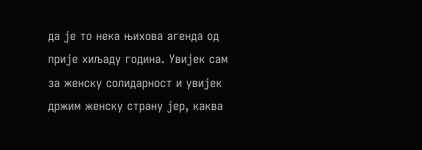да је то нека њихова агенда од прије хиљаду година. Увијек сам за женску солидарност и увијек држим женску страну јер, каква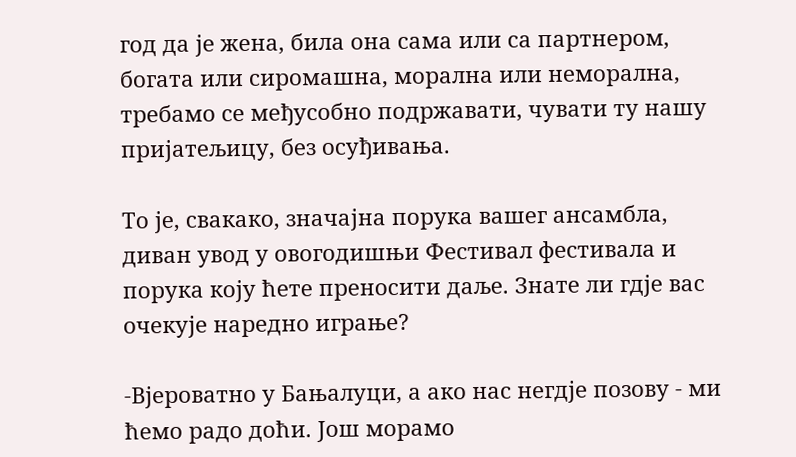год да је жена, била она сама или са партнером, богата или сиромашна, морална или неморална, требамо се међусобно подржавати, чувати ту нашу пријатељицу, без осуђивања.

То је, свакако, значајна порука вашег ансамбла, диван увод у овогодишњи Фестивал фестивала и порука коју ћете преносити даље. Знате ли гдје вас очекује наредно играње?

-Вјероватно у Бањалуци, а ако нас негдје позову - ми ћемо радо доћи. Још морамо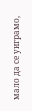мало да се уиграмо,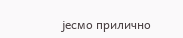јесмо прилично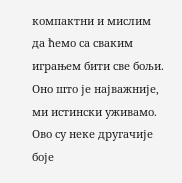компактни и мислим да ћемо са сваким играњем бити све бољи. Оно што је најважније, ми истински уживамо. Ово су неке другачије боје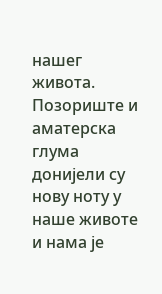нашег живота. Позориште и аматерска глума донијели су нову ноту у наше животе и нама је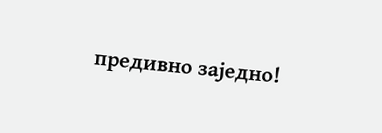предивно заједно!